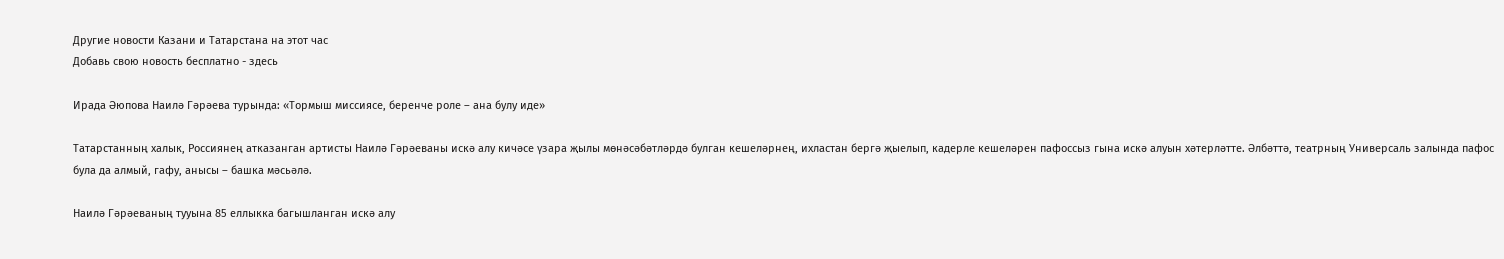Другие новости Казани и Татарстана на этот час
Добавь свою новость бесплатно - здесь

Ирада Әюпова Наилә Гәрәева турында: «Тормыш миссиясе, беренче роле – ана булу иде»

Татарстанның халык, Россиянең атказанган артисты Наилә Гәрәеваны искә алу кичәсе үзара җылы мөнәсәбәтләрдә булган кешеләрнең, ихластан бергә җыелып, кадерле кешеләрен пафоссыз гына искә алуын хәтерләтте. Әлбәттә, театрның Универсаль залында пафос була да алмый, гафу, анысы – башка мәсьәлә.

Наилә Гәрәеваның тууына 85 еллыкка багышланган искә алу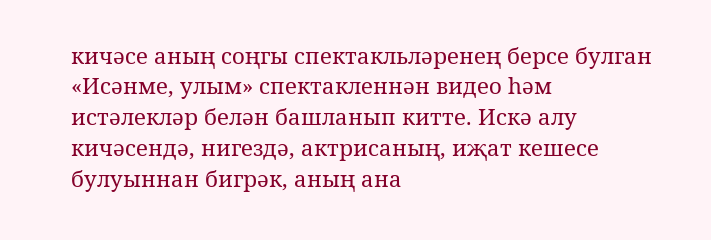кичәсе аның соңгы спектакльләренең берсе булган «Исәнме, улым» спектакленнән видео һәм истәлекләр белән башланып китте. Искә алу кичәсендә, нигездә, актрисаның, иҗат кешесе булуыннан бигрәк, аның ана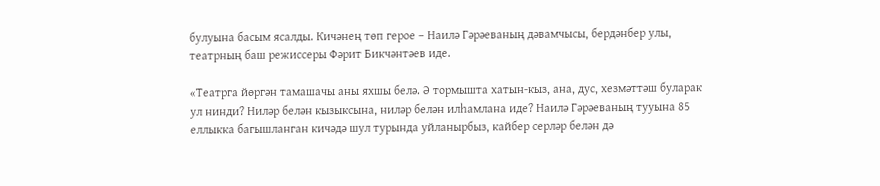булуына басым ясалды. Кичәнең төп герое – Наилә Гәрәеваның дәвамчысы, бердәнбер улы, театрның баш режиссеры Фәрит Бикчәнтәев иде.

«Театрга йөргән тамашачы аны яхшы белә. Ә тормышта хатын-кыз, ана, дус, хезмәттәш буларак ул нинди? Ниләр белән кызыксына, ниләр белән илһамлана иде? Наилә Гәрәеваның тууына 85 еллыкка багышланган кичәдә шул турында уйланырбыз, кайбер серләр белән дә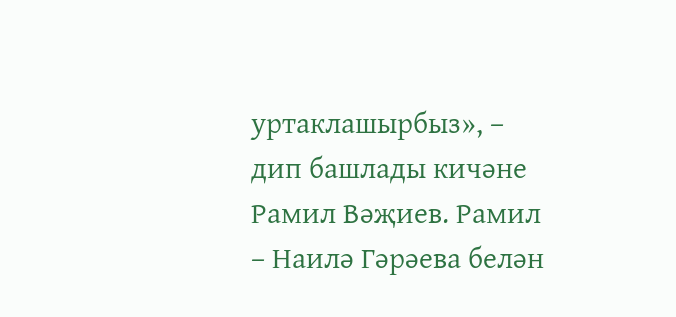уртаклашырбыз», – дип башлады кичәне Рамил Вәҗиев. Рамил – Наилә Гәрәева белән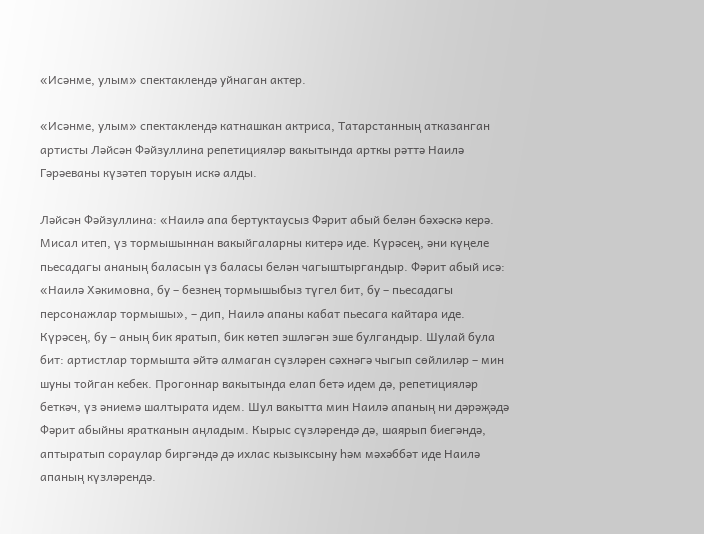«Исәнме, улым» спектаклендә уйнаган актер.

«Исәнме, улым» спектаклендә катнашкан актриса, Татарстанның атказанган артисты Ләйсән Фәйзуллина репетицияләр вакытында арткы рәттә Наилә Гәрәеваны күзәтеп торуын искә алды.

Ләйсән Фәйзуллина: «Наилә апа бертуктаусыз Фәрит абый белән бәхәскә керә. Мисал итеп, үз тормышыннан вакыйгаларны китерә иде. Күрәсең, әни күңеле пьесадагы ананың баласын үз баласы белән чагыштыргандыр. Фәрит абый исә: «Наилә Хәкимовна, бу – безнең тормышыбыз түгел бит, бу – пьесадагы персонажлар тормышы», – дип, Наилә апаны кабат пьесага кайтара иде. Күрәсең, бу – аның бик яратып, бик көтеп эшләгән эше булгандыр. Шулай була бит: артистлар тормышта әйтә алмаган сүзләрен сәхнәгә чыгып сөйлиләр – мин шуны тойган кебек. Прогоннар вакытында елап бетә идем дә, репетицияләр беткәч, үз әниемә шалтырата идем. Шул вакытта мин Наилә апаның ни дәрәҗәдә Фәрит абыйны яратканын аңладым. Кырыс сүзләрендә дә, шаярып биегәндә, аптыратып сораулар биргәндә дә ихлас кызыксыну һәм мәхәббәт иде Наилә апаның күзләрендә.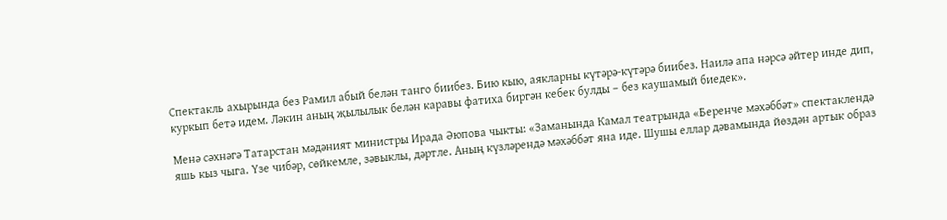Спектакль ахырында без Рамил абый белән танго биибез. Бию кыю, аякларны күтәрә-күтәрә биибез. Наилә апа нәрсә әйтер инде дип, куркып бетә идем. Ләкин аның җылылык белән каравы фатиха биргән кебек булды – без каушамый биедек».

Менә сәхнәгә Татарстан мәдәният министры Ирада Әюпова чыкты: «Заманында Камал театрында «Беренче мәхәббәт» спектаклендә яшь кыз чыга. Үзе чибәр, сөйкемле, зәвыклы, дәртле. Аның күзләрендә мәхәббәт яна иде. Шушы еллар дәвамында йөздән артык образ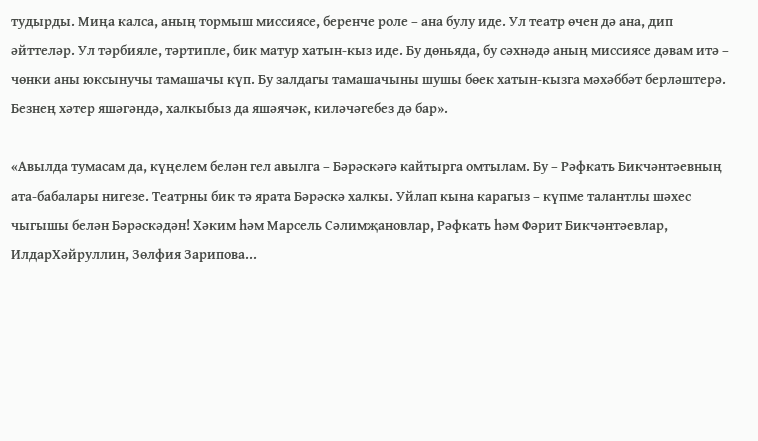тудырды. Миңа калса, аның тормыш миссиясе, беренче роле – ана булу иде. Ул театр өчен дә ана, дип әйттеләр. Ул тәрбияле, тәртипле, бик матур хатын-кыз иде. Бу дөньяда, бу сәхнәдә аның миссиясе дәвам итә – чөнки аны юксынучы тамашачы күп. Бу залдагы тамашачыны шушы бөек хатын-кызга мәхәббәт берләштерә. Безнең хәтер яшәгәндә, халкыбыз да яшәячәк, киләчәгебез дә бар».

«Авылда тумасам да, күңелем белән гел авылга – Бәрәскәгә кайтырга омтылам. Бу – Рәфкать Бикчәнтәевның ата-бабалары нигезе. Театрны бик тә ярата Бәрәскә халкы. Уйлап кына карагыз – күпме талантлы шәхес чыгышы белән Бәрәскәдән! Хәким һәм Марсель Сәлимҗановлар, Рәфкать һәм Фәрит Бикчәнтәевлар, ИлдарХәйруллин, Зөлфия Зарипова...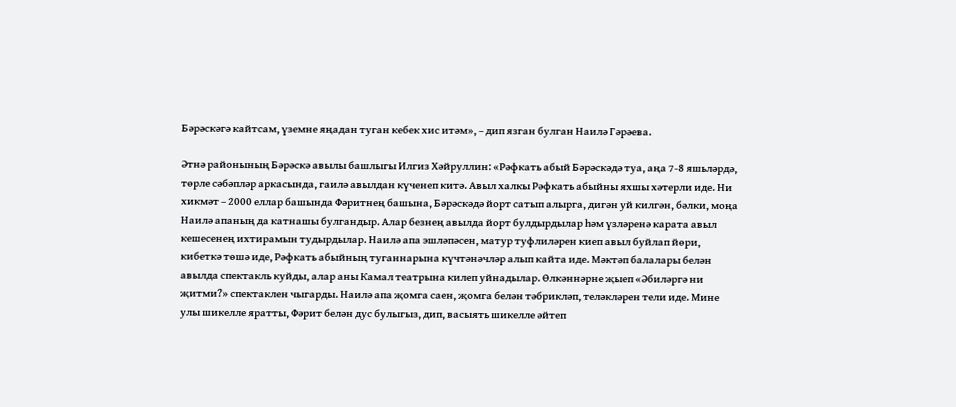Бәрәскәгә кайтсам, үземне яңадан туган кебек хис итәм», – дип язган булган Наилә Гәрәева.

Әтнә районының Бәрәскә авылы башлыгы Илгиз Хәйруллин: «Рәфкать абый Бәрәскәдә туа, аңа 7-8 яшьләрдә, төрле сәбәпләр аркасында, гаилә авылдан күченеп китә. Авыл халкы Рәфкать абыйны яхшы хәтерли иде. Ни хикмәт – 2000 еллар башында Фәритнең башына, Бәрәскәдә йорт сатып алырга, дигән уй килгән, бәлки, моңа Наилә апаның да катнашы булгандыр. Алар безнең авылда йорт булдырдылар һәм үзләренә карата авыл кешесенең ихтирамын тудырдылар. Наилә апа эшләпәсен, матур туфлиләрен киеп авыл буйлап йөри, кибеткә төшә иде, Рәфкать абыйның туганнарына күчтәнәчләр алып кайта иде. Мәктәп балалары белән авылда спектакль куйды, алар аны Камал театрына килеп уйнадылар. Өлкәннәрне җыеп «Әбиләргә ни җитми?» спектаклен чыгарды. Наилә апа җомга саен, җомга белән тәбрикләп, теләкләрен тели иде. Мине улы шикелле яратты, Фәрит белән дус булыгыз, дип, васыять шикелле әйтеп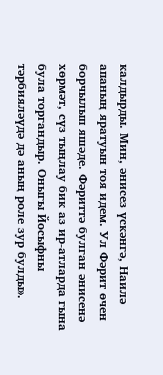калдырды. Мин, әнисез үскәнгә, Наилә апаның яратуын тоя идем. Ул Фәрит өчен борчылып яшәде. Фәриттә булган әнисенә хөрмәт, сүз тыңлау бик аз ир-атларда гына була торгандыр. Оныгы Йосыфны тәрбияләүдә дә аның роле зур булды».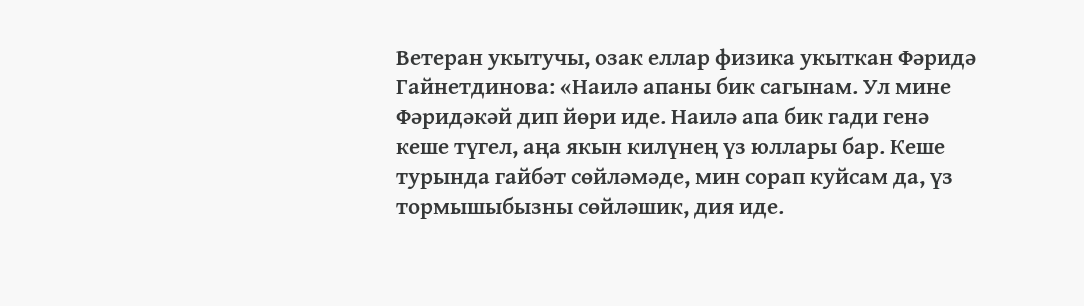Ветеран укытучы, озак еллар физика укыткан Фәридә Гайнетдинова: «Наилә апаны бик сагынам. Ул мине Фәридәкәй дип йөри иде. Наилә апа бик гади генә кеше түгел, аңа якын килүнең үз юллары бар. Кеше турында гайбәт сөйләмәде, мин сорап куйсам да, үз тормышыбызны сөйләшик, дия иде.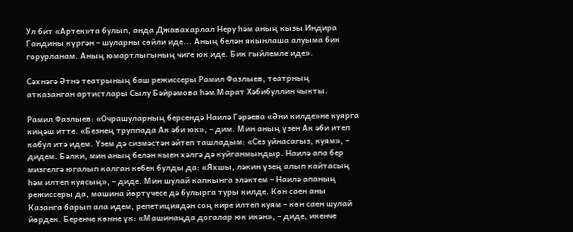Ул бит «Артек»та булып, анда Джавахарлал Неру һәм аның кызы Индира Гандины күргән – шуларны сөйли иде... Аның белән якынлаша алуыма бик горурланам. Аның юмартлыгының чиге юк иде. Бик гыйлемле иде».

Сәхнәгә Әтнә театрының баш режиссеры Рамил Фазлыев, театрның атказанган артистлары Сылу Бәйрәмова һәм Марат Хәбибуллин чыкты.

Рамил Фазлыев: «Очрашуларның берсендә Наилә Гәрәева «Әни килде»не куярга киңәш итте. «Безнең труппада Ак әби юк», – дим. Мин аның үзен Ак әби итеп кабул итә идем. Үзем дә сизмәстән әйтеп ташладым: «Сез уйнасагыз, куям», – дидем. Бәлки, мин аның белән кыен хәлгә дә куйганмындыр. Наилә апа бер мизгелгә югалып калган кебек булды да: «Яхшы, ләкин үзең алып кайтасың һәм илтеп куясың», – диде. Мин шулай капкынга эләктем – Наилә апаның режиссеры да, машина йөртүчесе дә булырга туры килде. Көн саен аны Казанга барып ала идем, репетициядән соң кире илтеп куям – көн саен шулай йөрдек. Беренче көнне үк: «Машинаңда догалар юк икән», – диде, икенче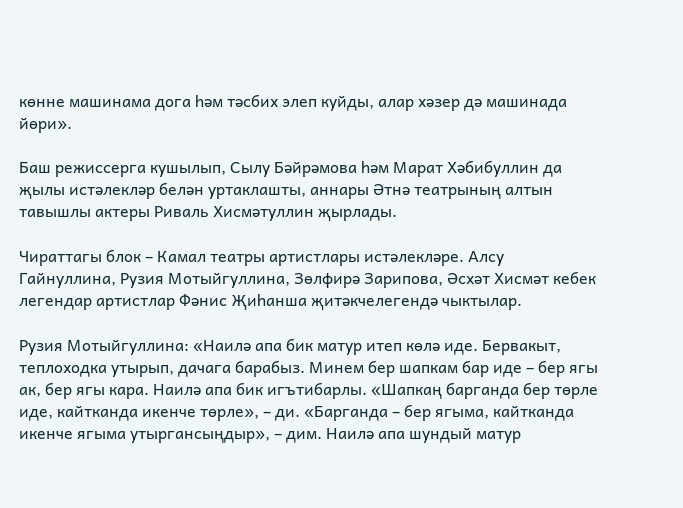көнне машинама дога һәм тәсбих элеп куйды, алар хәзер дә машинада йөри».

Баш режиссерга кушылып, Сылу Бәйрәмова һәм Марат Хәбибуллин да җылы истәлекләр белән уртаклашты, аннары Әтнә театрының алтын тавышлы актеры Риваль Хисмәтуллин җырлады.

Чираттагы блок – Камал театры артистлары истәлекләре. Алсу Гайнуллина, Рузия Мотыйгуллина, Зөлфирә Зарипова, Әсхәт Хисмәт кебек легендар артистлар Фәнис Җиһанша җитәкчелегендә чыктылар.

Рузия Мотыйгуллина: «Наилә апа бик матур итеп көлә иде. Бервакыт, теплоходка утырып, дачага барабыз. Минем бер шапкам бар иде – бер ягы ак, бер ягы кара. Наилә апа бик игътибарлы. «Шапкаң барганда бер төрле иде, кайтканда икенче төрле», – ди. «Барганда – бер ягыма, кайтканда икенче ягыма утыргансыңдыр», – дим. Наилә апа шундый матур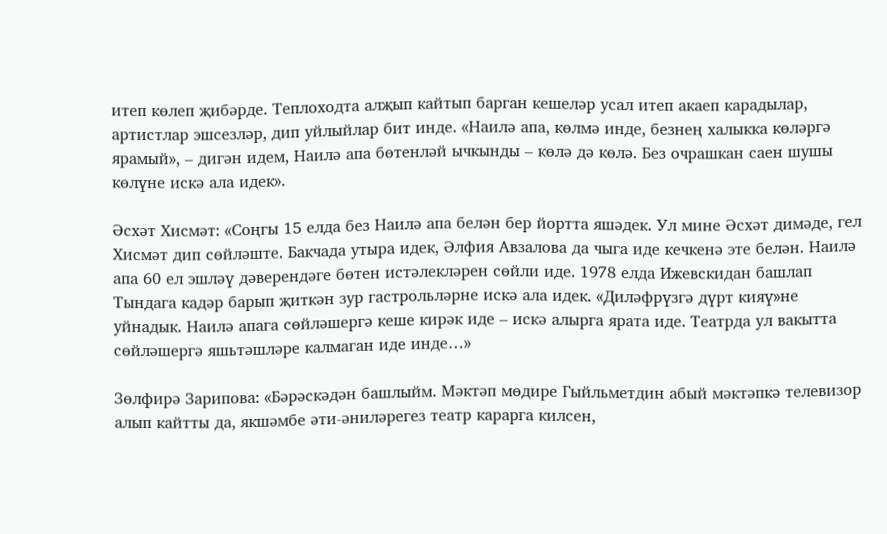итеп көлеп җибәрде. Теплоходта алҗып кайтып барган кешеләр усал итеп акаеп карадылар, артистлар эшсезләр, дип уйлыйлар бит инде. «Наилә апа, көлмә инде, безнең халыкка көләргә ярамый», – дигән идем, Наилә апа бөтенләй ычкынды – көлә дә көлә. Без очрашкан саен шушы көлүне искә ала идек».

Әсхәт Хисмәт: «Соңгы 15 елда без Наилә апа белән бер йортта яшәдек. Ул мине Әсхәт димәде, гел Хисмәт дип сөйләште. Бакчада утыра идек, Әлфия Авзалова да чыга иде кечкенә эте белән. Наилә апа 60 ел эшләү дәверендәге бөтен истәлекләрен сөйли иде. 1978 елда Ижевскидан башлап Тындага кадәр барып җиткән зур гастрольләрне искә ала идек. «Диләфрүзгә дүрт кияү»не уйнадык. Наилә апага сөйләшергә кеше кирәк иде – искә алырга ярата иде. Театрда ул вакытта сөйләшергә яшьтәшләре калмаган иде инде…»

Зөлфирә Зарипова: «Бәрәскәдән башлыйм. Мәктәп мөдире Гыйльметдин абый мәктәпкә телевизор алып кайтты да, якшәмбе әти-әниләрегез театр карарга килсен,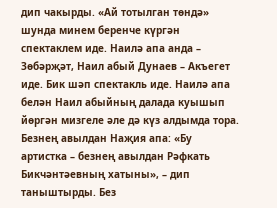дип чакырды. «Ай тотылган төндә» шунда минем беренче күргән спектаклем иде. Наилә апа анда – Зөбәрҗәт, Наил абый Дунаев – Акъегет иде. Бик шәп спектакль иде. Наилә апа белән Наил абыйның далада куышып йөргән мизгеле әле дә күз алдымда тора. Безнең авылдан Наҗия апа: «Бу артистка – безнең авылдан Рәфкать Бикчәнтәевның хатыны», – дип таныштырды. Без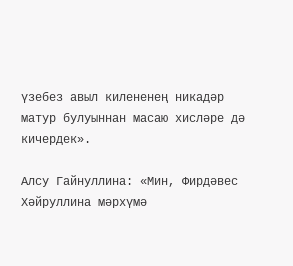үзебез авыл килененең никадәр матур булуыннан масаю хисләре дә кичердек».

Алсу Гайнуллина: «Мин, Фирдәвес Хәйруллина мәрхүмә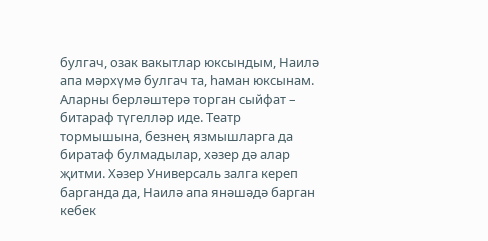булгач, озак вакытлар юксындым, Наилә апа мәрхүмә булгач та, һаман юксынам. Аларны берләштерә торган сыйфат – битараф түгелләр иде. Театр тормышына, безнең язмышларга да биратаф булмадылар, хәзер дә алар җитми. Хәзер Универсаль залга кереп барганда да, Наилә апа янәшәдә барган кебек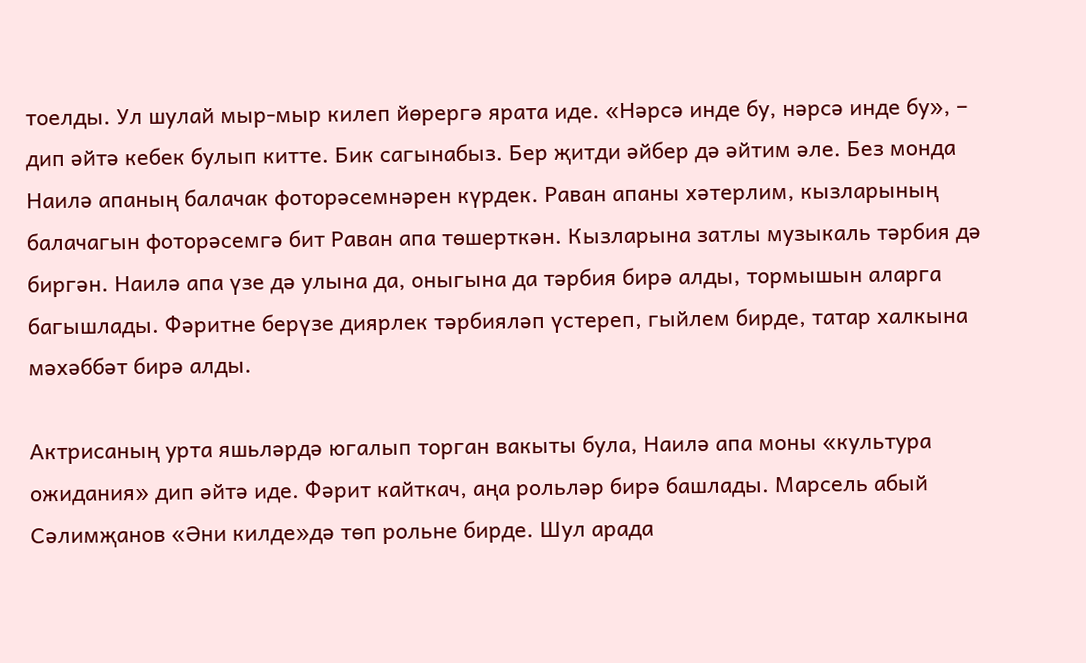тоелды. Ул шулай мыр-мыр килеп йөрергә ярата иде. «Нәрсә инде бу, нәрсә инде бу», – дип әйтә кебек булып китте. Бик сагынабыз. Бер җитди әйбер дә әйтим әле. Без монда Наилә апаның балачак фоторәсемнәрен күрдек. Раван апаны хәтерлим, кызларының балачагын фоторәсемгә бит Раван апа төшерткән. Кызларына затлы музыкаль тәрбия дә биргән. Наилә апа үзе дә улына да, оныгына да тәрбия бирә алды, тормышын аларга багышлады. Фәритне берүзе диярлек тәрбияләп үстереп, гыйлем бирде, татар халкына мәхәббәт бирә алды.

Актрисаның урта яшьләрдә югалып торган вакыты була, Наилә апа моны «культура ожидания» дип әйтә иде. Фәрит кайткач, аңа рольләр бирә башлады. Марсель абый Сәлимҗанов «Әни килде»дә төп рольне бирде. Шул арада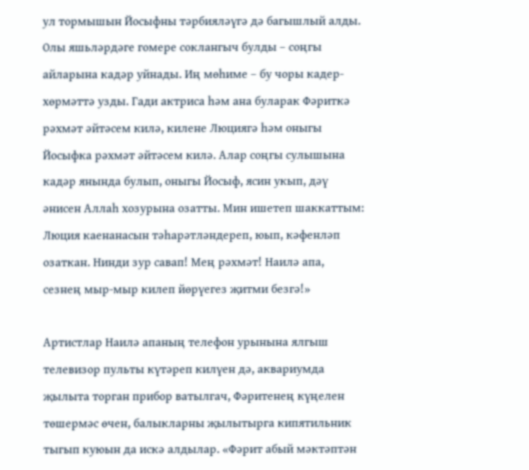ул тормышын Йосыфны тәрбияләүгә дә багышлый алды. Олы яшьләрдәге гомере соклангыч булды – соңгы айларына кадәр уйнады. Иң мөһиме – бу чоры кадер-хөрмәттә узды. Гади актриса һәм ана буларак Фәриткә рәхмәт әйтәсем килә, килене Люциягә һәм оныгы Йосыфка рәхмәт әйтәсем килә. Алар соңгы сулышына кадәр янында булып, оныгы Йосыф, ясин укып, дәү әнисен Аллаһ хозурына озатты. Мин ишетеп шаккаттым: Люция каенанасын тәһарәтләндереп, юып, кәфенләп озаткан. Нинди зур савап! Мең рәхмәт! Наилә апа, сезнең мыр-мыр килеп йөрүегез җитми безгә!»

Артистлар Наилә апаның телефон урынына ялгыш телевизор пульты күтәреп килүен дә, аквариумда җылыта торган прибор ватылгач, Фәритенең күңелен төшермәс өчен, балыкларны җылытырга кипятильник тыгып куюын да искә алдылар. «Фәрит абый мәктәптән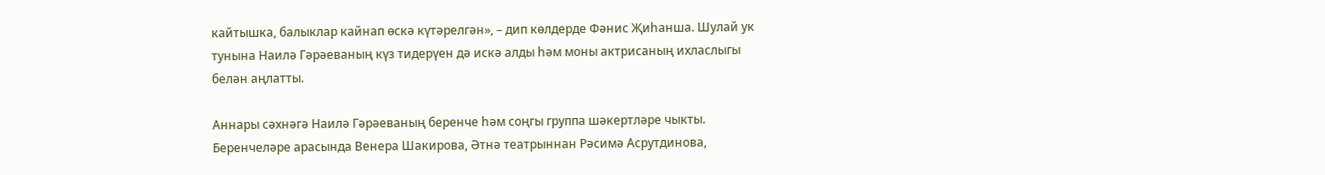кайтышка, балыклар кайнап өскә күтәрелгән», – дип көлдерде Фәнис Җиһанша. Шулай ук тунына Наилә Гәрәеваның күз тидерүен дә искә алды һәм моны актрисаның ихласлыгы белән аңлатты.

Аннары сәхнәгә Наилә Гәрәеваның беренче һәм соңгы группа шәкертләре чыкты. Беренчеләре арасында Венера Шакирова, Әтнә театрыннан Рәсимә Асрутдинова,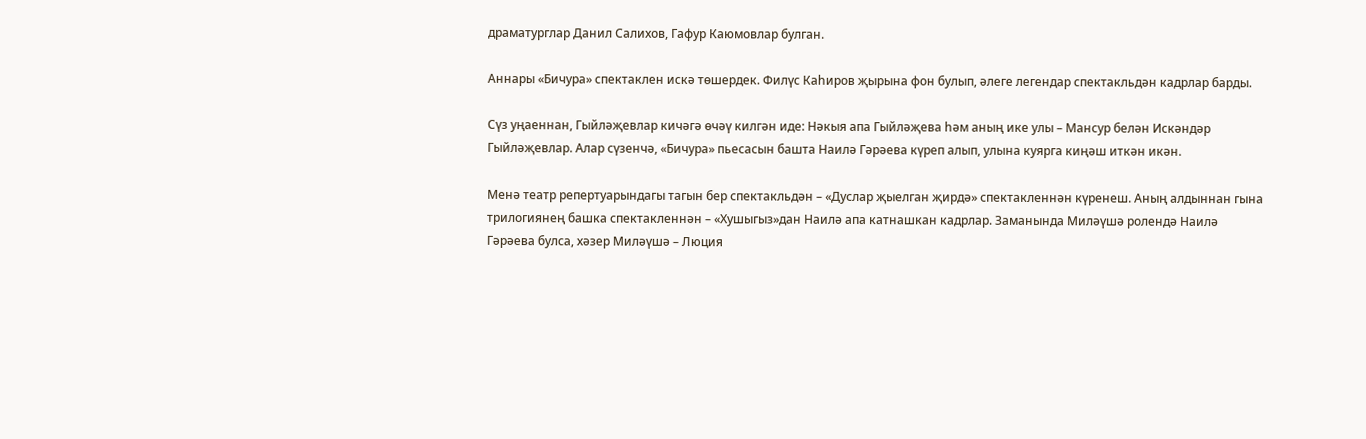драматурглар Данил Салихов, Гафур Каюмовлар булган.

Аннары «Бичура» спектаклен искә төшердек. Филүс Каһиров җырына фон булып, әлеге легендар спектакльдән кадрлар барды.

Сүз уңаеннан, Гыйләҗевлар кичәгә өчәү килгән иде: Нәкыя апа Гыйләҗева һәм аның ике улы – Мансур белән Искәндәр Гыйләҗевлар. Алар сүзенчә, «Бичура» пьесасын башта Наилә Гәрәева күреп алып, улына куярга киңәш иткән икән.

Менә театр репертуарындагы тагын бер спектакльдән – «Дуслар җыелган җирдә» спектакленнән күренеш. Аның алдыннан гына трилогиянең башка спектакленнән – «Хушыгыз»дан Наилә апа катнашкан кадрлар. Заманында Миләүшә ролендә Наилә Гәрәева булса, хәзер Миләүшә – Люция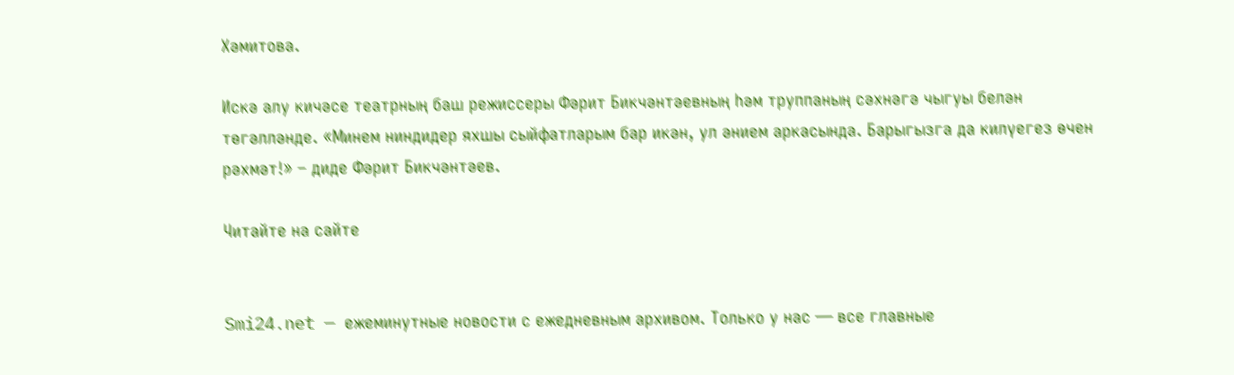Хәмитова.

Искә алу кичәсе театрның баш режиссеры Фәрит Бикчәнтәевның һәм труппаның сәхнәгә чыгуы белән төгәлләнде. «Минем ниндидер яхшы сыйфатларым бар икән, ул әнием аркасында. Барыгызга да килүегез өчен рәхмәт!» – диде Фәрит Бикчәнтәев.

Читайте на сайте


Smi24.net — ежеминутные новости с ежедневным архивом. Только у нас — все главные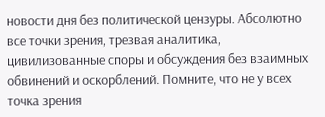новости дня без политической цензуры. Абсолютно все точки зрения, трезвая аналитика, цивилизованные споры и обсуждения без взаимных обвинений и оскорблений. Помните, что не у всех точка зрения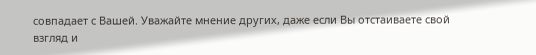совпадает с Вашей. Уважайте мнение других, даже если Вы отстаиваете свой взгляд и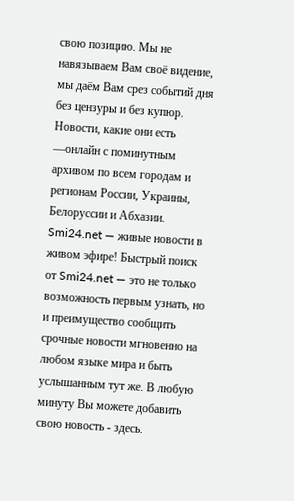свою позицию. Мы не навязываем Вам своё видение, мы даём Вам срез событий дня без цензуры и без купюр. Новости, какие они есть —онлайн с поминутным архивом по всем городам и регионам России, Украины, Белоруссии и Абхазии. Smi24.net — живые новости в живом эфире! Быстрый поиск от Smi24.net — это не только возможность первым узнать, но и преимущество сообщить срочные новости мгновенно на любом языке мира и быть услышанным тут же. В любую минуту Вы можете добавить свою новость - здесь.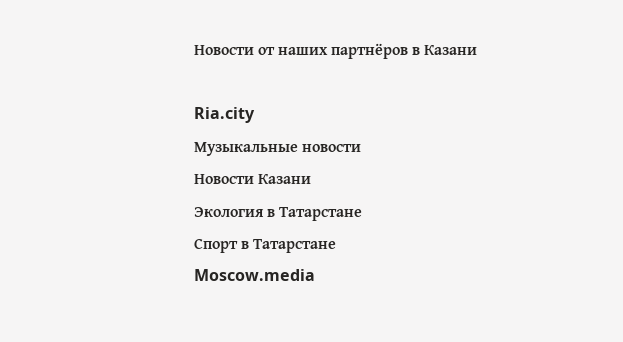Новости от наших партнёров в Казани

Ria.city
Музыкальные новости
Новости Казани
Экология в Татарстане
Спорт в Татарстане
Moscow.media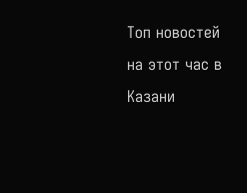Топ новостей на этот час в Казани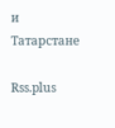и Татарстане

Rss.plus